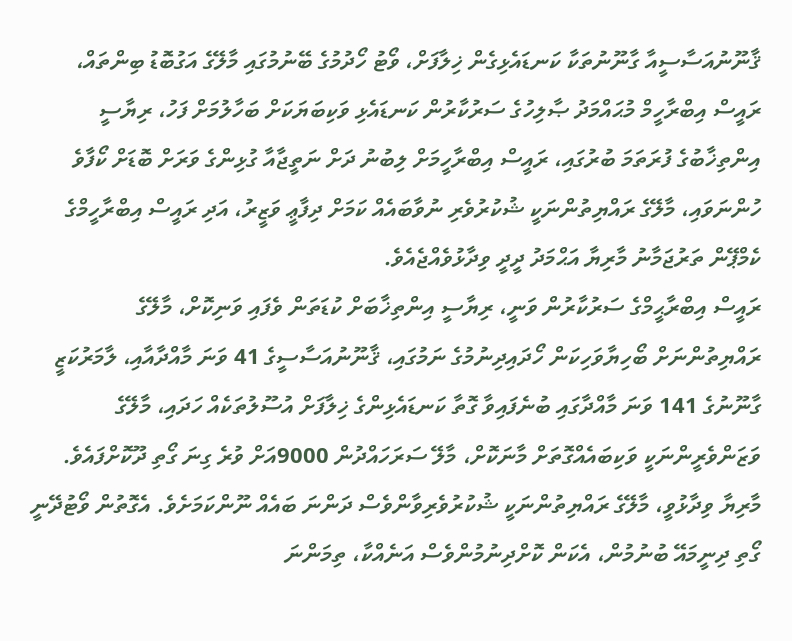ޤާނޫނުއަސާސީއާ ގާނޫނުތަކާ ކަނޑައެޅިގެން ޚިލާފަށް، ވޯޓު ހޯދުމުގެ ބޭނުމުގައި މާލޭގެ އަގުބޮޑު ބިންތައް، ރައީސް އިބްރާހީމް މުޙައްމަދު ޞާލިހުގެ ސަރުކާރުން ކަނޑައެޅި ވަކިބަޔަކަށް ބަހާލުމަށް ފަހު، ރިޔާސީ އިންތިޚާބުގެ ފުރަތަމަ ބުރުގައި، ރައީސް އިބްރާހީމަށް ލިބުނު ދަށް ނަތީޖާއާ ގުޅިންގެ ވަރަށް ބޮޑަށް ކޯފާވެ ހުންނަވައި، މާލޭގެ ރައްޔިތުންނަކީ ޝުކުރުވެރި ނުވާބައެއް ކަމަށް ދިފާޢީ ވަޒީރު، އަދި ރައީސް އިބްރާހީމްގެ ކެމްޕޭން ތަރުޖަމާނު މާރިޔާ އަޙްމަދު ދީދީ ވިދާޅުވެއްޖެއެވެ.
ރައީސް އިބްރާޙީމްގެ ސަރުކާރުން ވަނީ، ރިޔާސީ އިންތިޚާބަށް ކުޑަތަން ވެފައި ވަނިކޮށް، މާލޭގެ ރައްޔިތުންނަށް ބޯހިޔާވަހިކަން ހޯދައިދިނުމުގެ ނަމުގައި، ޤާނޫނުއަސާސީގެ 41 ވަނަ މާއްދާއާއި، ލާމަރުކަޒީ ގާނޫނުގެ 141 ވަނަ މާއްދާގައި ބުނެފައިވާ ގޮތާ ކަނޑައެޅިންގެ ޚިލާފަށް އުސޫލުތަކެއް ހަދައި، މާލޭގެ ވަޒަންވެރީންނަކީ ވަކިބައެއްގޮތަށް މާނަކޮށް، މާލޭ ސަރަހައްދުން 9000އަށް ވުރެ ގިނަ ގޯތި ދޫކޮށްފައެވެ.
މާރިޔާ ވިދާޅުވީ، މާލޭގެ ރައްޔިތުންނަކީ ޝުކުރުވެރިވާންވެސް ދަންނަ ބައެއް ނޫންކަމަށެވެ. އެގޮތުން ވޯޓުދޭނީ ގޯތި ދިނީމައޭ ބުނުމުން، އެކަން ކޮށްދިނުމުންވެސް އަނެއްކާ، ތިމަންނަ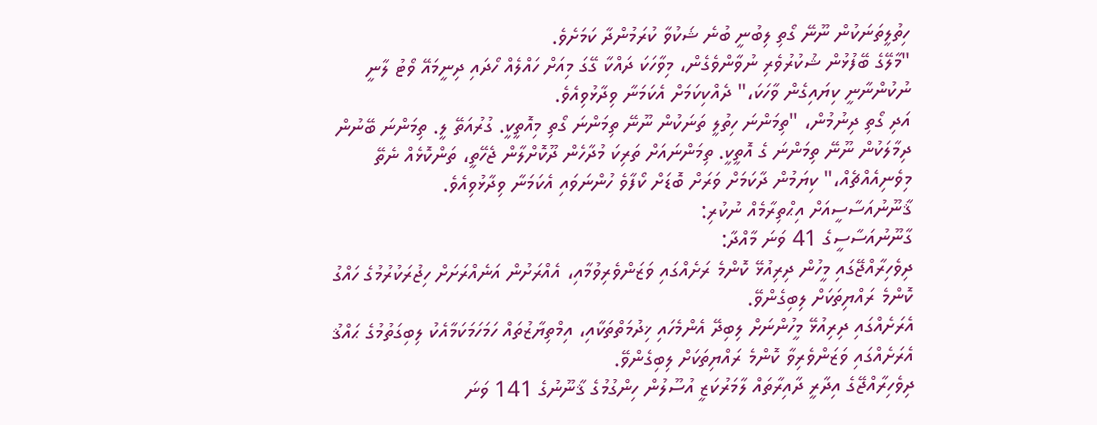ހިތުލީތަނަކުން ނޫނޭ ގޯތި ލިބުނީ ބުނެ ޝަކުވާ ކުރަމުންދާ ކަމަށެވެ.
"މާލޭގެ ބޭފުޅުން ޝުކުރުވެރި ނުވާންވެގެން، މިވާހަކަ ދައްކާ ގޭގަ މިއަށް ހައްލެއް ހޯދައި ދިނީމައޭ ވޯޓު ލާނީ ނުކުންނާނީ ކިޔައިގެން ވާހަކަ،" ދެއްކިކަމަށް އެކަމަނާ ވިދާޅުވިއެވެ.
އަދި ގޯތި ދިނުމުން، "ތިމަންނަ ހިތުލީ ތަނަކުން ނޫނޭ ތިމަންނަ ގޯތި މިއޮތީކީ. ގުރުއަތޭ ލީ. ތިމަންނަ ބޭނުން ދިމާލަކުން ނޫނޭ ތިމަންނަ ގެ އޮތީކީ. ތިމަންނައަށް ތަރިކަ މުދާހެން ދޫކޮށްލާން ޖެހޭތީ، ތަންކޮޅެއް ނެތޭ މިވެނިއެއްޗެއް،" ކިޔަމުން ދާކަމަށް ވަރަށް ބޮޑަށް ކޯފާވެ ހުންނަވައި އެކަމަނާ ވިދާޅުވިއެވެ.
ޤާނޫނުއަސާސީއަށް އިޙްތިރާމެއް ނުކުރި:
ގާނޫނުއަސާސީގެ 41 ވަނަ މާއްދާ:
ދިވެހިރާއްޖޭގައި މީހުން ދިރިއުޅޭ ކޮންމެ ރަށެއްގައި ވަޒަންވެރިވުމާއި، އެއްރަށުން އަނެއްރަށަށް ހިޖުރަކުރުމުގެ ހައްގު ކޮންމެ ރައްޔިތަކަށް ލިބިގެންވޭ.
އެރަށެއްގައި ދިރިއުޅޭ މީހުންނަށް ލިބިދޭ އެންމެހައި ޚިދުމަތްތަކާއި، އިމްތިޔާޒުތައް ހަމަހަމަކަމާއެކު ލިބިގަތުމުގެ ޙައްޤު އެރަށެއްގައި ވަޒަންވެރިވާ ކޮންމެ ރައްޔިތަކަށް ލިބިގެންވޭ.
ދިވެހިރާއްޖޭގެ އިދާރީ ދާއިރާތައް ލާމަރުކަޒީ އުސޫލުން ހިންގުމުގެ ޤާނޫނުގެ 141 ވަނަ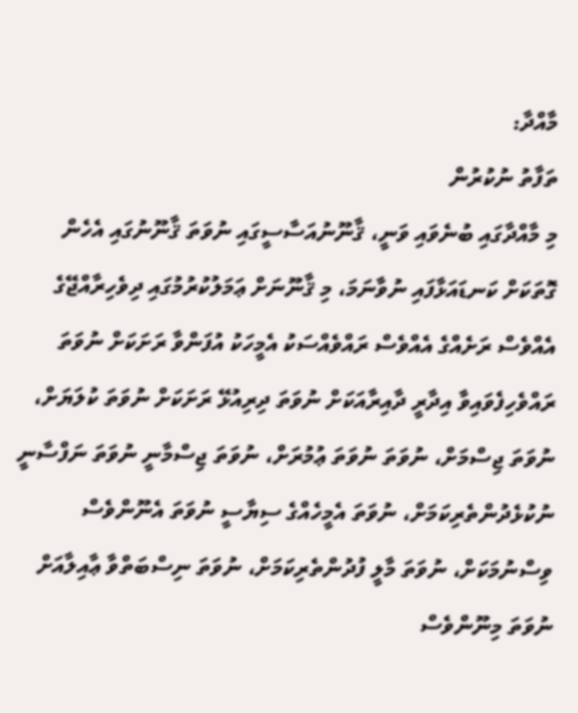މާއްދާ:
ތަފާތު ނުކުރުން
މި މާއްދާގައި ބުނެވައި ވަނީ، ޤާނޫނުއަސާސީގައި ނުވަތަ ޤާނޫނުގައި އެހެން ގޮތަކަށް ކަނޑައަޅާފައި ނުވާނަމަ، މި ޤާނޫނަށް ޢަމަލުކުރުމުގައި ދިވެހިރާއްޖޭގެ އެއްވެސް ރަށެއްގެ އެއްވެސް ރައްވެއްސަކު އެމީހަކު އުފަންވާ ރަށަކަށް ނުވަތަ ރައްވެހިފެވައިވާ އިދާރީ ދާއިރާއަކަށް ނުވަތަ ދިރިއުޅޭ ރަށަކަށް ނުވަތަ ކުލަޔަށް، ނުވަތަ ޖިސްމަށް، ނުވަތަ ނުވަތަ ޢުމުރަށް، ނުވަތަ ޖިސްމާނީ ނުވަތަ ނަފްސާނީ ނުކުޅެދުންތެރިކަމަށް، ނުވަތަ އެމީހެއްގެ ސިޔާސީ ނުވަތަ އެނޫންވެސް ވިސްނުމަކަށް، ނުވަތަ މާލީ ފުދުންތެރިކަމަށް، ނުވަތަ ނިސްބަތްވާ ޢާއިލާއަށް ނުވަތަ މިނޫންވެސް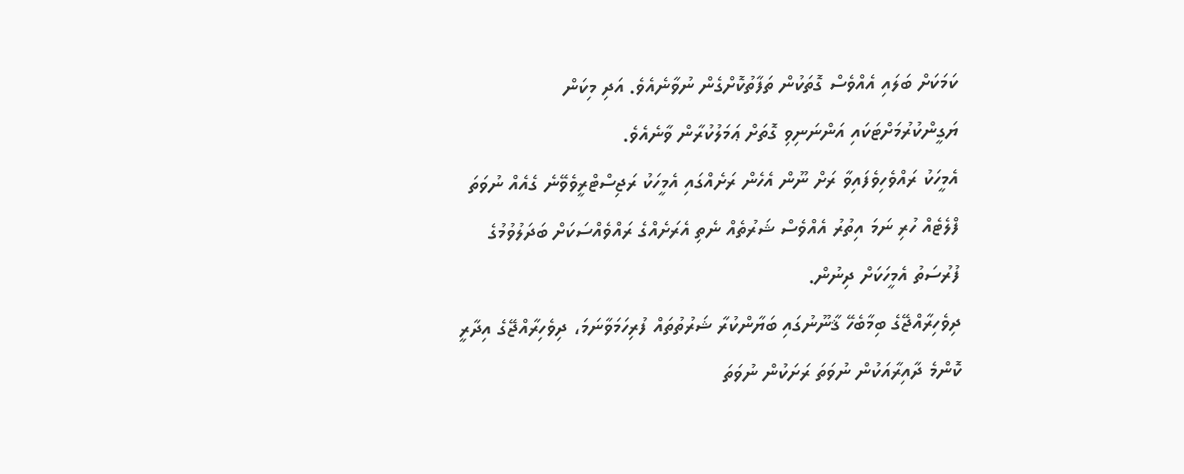ކަމަކަށް ބަލައި އެއްވެސް ގޮތަކުން ތަފާތުކޮށްގެން ނުވާނެއެވެ. އަދި މިކަން ޔަގީންކުރުމަށްޓަކައި އަންނަނިވި ގޮތަށް ޢަމަލުކުރާން ވާނެއެވެ.
އެމީހަކު ރައްވެހިވެފައިވާ ރަށް ނޫން އެހެން ރަށެއްގައި އެމީހަކު ރަޖިސްޓްރީވެވޭނެ ގެއެއް ނުވަތަ ފްލެޓެއް ހުރި ނަމަ އިތުރު އެއްވެސް ޝަރުތެއް ނެތި އެރަށެއްގެ ރައްވެއްސަކަށް ބަދަލުވުމުގެ ފުރުސަތު އެމީހަކަށް ދިނުން.
ދިވެހިރާއްޖޭގެ ބިމާބެހޭ ޤާނޫނުގައި ބަޔާންކުރާ ޝަރުތުތައް ފުރިހަމަވާނަމަ، ދިވެހިރާއްޖޭގެ އިދާރީ ކޮންމެ ދާއިރާއަކުން ނުވަތަ ރަށަކުން ނުވަތަ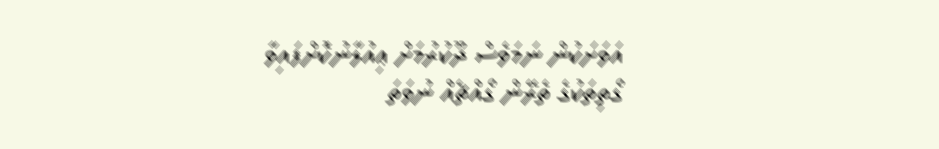އަވަށަކުން ނަމަވެސް ދޫކުރުމަށް ޢިއުލާނުކޮށްފައިވާ ގޯތިތަކުގެ ތެރޭން ގޯއްޗެއް ނުވަތަ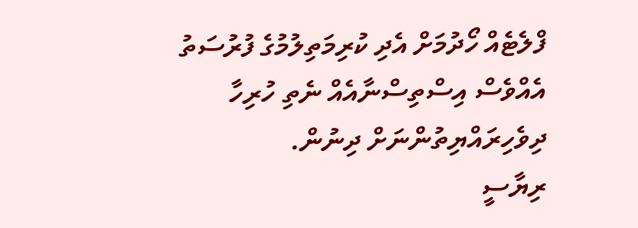ފްލެޓެއް ހޯދުމަށް އެދި ކުރިމަތިލުމުގެ ފުރުސަތު އެއްވެސް އިސްތިސްނާއެއް ނެތި ހުރިހާ ދިވެހިރައްޔިތުންނަށް ދިނުން.
ރިޔާސީ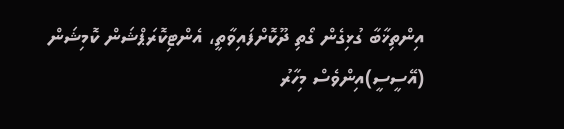އިންތިޚާބާ ގުޅިގެން ގޯތި ދޫކޮށްފައިވާތީ، އެންޓިކޮރަޕްޝަން ކޮމިޝަން (އޭސީސީ)އިންވެސް މިހާރު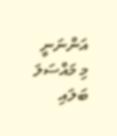އަންނަނީ މި މައްސަލަ ބަލައި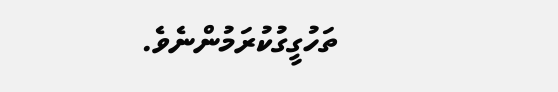ތަހުގީގުކުރަމުންނެވެ.